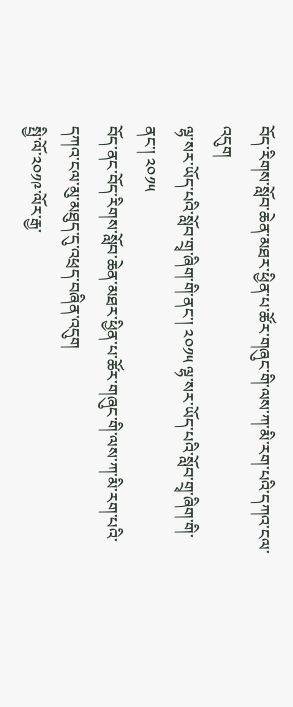བོད་རིགས་སློབ་ཆེན་མཐར་ཕྱིན་པ་ཚོར་གཞུང་གི་ལས་ཀ་མི་རག་པའི་དཀའ་ངལ་འདུག
ལྷ་སར་ཡོད་པའི་སློབ་གྲྭ་ཞིག་གི་ནང་། ༢༠༡༥ ལྷ་སར་ཡོད་པའི་སློབ་གྲྭ་ཞིག་གི་ནང་། ༢༠༡༥
བོད་ནང་བོད་རིགས་སློབ་ཆེན་མཐར་ཕྱིན་པ་ཚོར་གཞུང་གི་ལས་ཀ་མི་རག་པའི་དཀའ་ངལ་མུ་མཐུད་དུ་འཕྲད་བཞིན་འདུག
སྤྱི་ལོ་༢༠༡༩་ལོར་རྒྱ་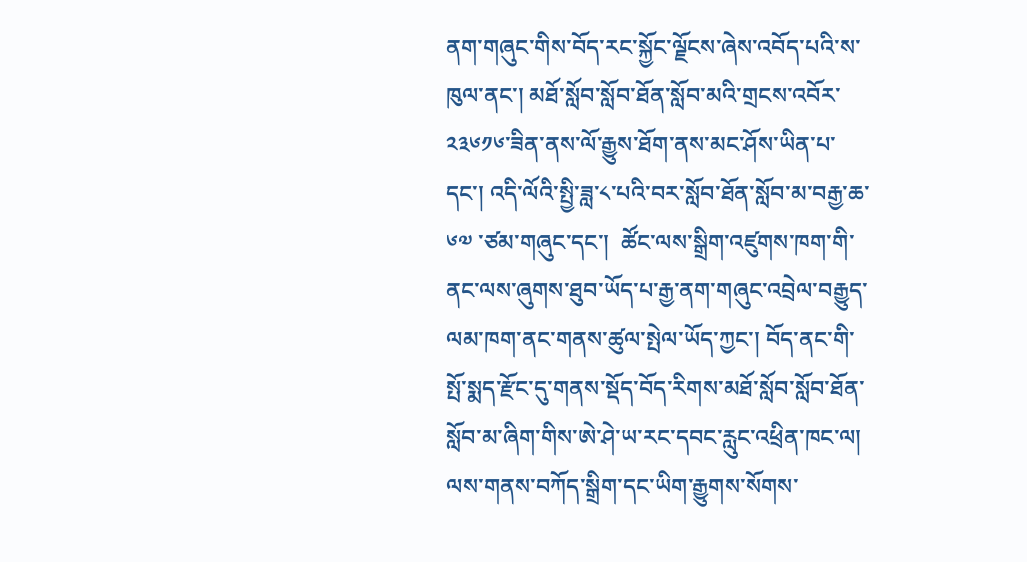ནག་གཞུང་གིས་བོད་རང་སྐྱོང་ལྗོངས་ཞེས་འབོད་པའི་ས་ཁུལ་ནང་། མཐོ་སློབ་སློབ་ཐོན་སློབ་མའི་གྲངས་འབོར་༢༣༦༡༦་ཟིན་ནས་ལོ་རྒྱུས་ཐོག་ནས་མང་ཤོས་ཡིན་པ་དང་། འདི་ལོའི་སྤྱི་ཟླ་༨་པའི་བར་སློབ་ཐོན་སློབ་མ་བརྒྱ་ཆ་༦༧ ་ཙམ་གཞུང་དང་།  ཚོང་ལས་སྒྲིག་འཛུགས་ཁག་གི་ནང་ལས་ཞུགས་ཐུབ་ཡོད་པ་རྒྱ་ནག་གཞུང་འབྲེལ་བརྒྱུད་ལམ་ཁག་ནང་གནས་ཚུལ་སྤེལ་ཡོད་ཀྱང་། བོད་ནང་གི་སྤོ་སྨད་རྫོང་དུ་གནས་སྡོད་བོད་རིགས་མཐོ་སློབ་སློབ་ཐོན་སློབ་མ་ཞིག་གིས་ཨེ་ཤེ་ཡ་རང་དབང་རླུང་འཕྲིན་ཁང་ལ། ལས་གནས་བཀོད་སྒྲིག་དང་ཡིག་རྒྱུགས་སོགས་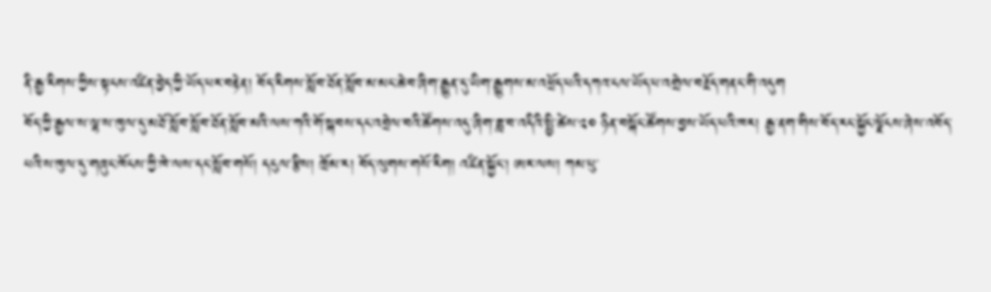ནི་རྒྱ་རིགས་ཀྱིས་སྟངས་འཛིན་བྱེད་ཀྱི་ཡོད་པར་བརྟེན། བོད་རིགས་སློབ་ཐོན་སློབ་མ་མང་ཆེ་བ་ཞིག་རྒྱུན་དུ་ཡིག་རྒྱུགས་མ་འཕྲོད་པའི་དཀའ་ངལ་ཡོད་པ་འགྲེལ་བརྗོད་གནང་གི་འདུག
བོད་ཀྱི་རྒྱལ་ས་ལྷ་ས་ཁུལ་དུ་མཐོ་སློབ་སློབ་ཐོན་སློབ་མའི་ལས་ཀའི་གོ་སྐབས་དང་འབྲེལ་བའི་ཚོགས་འདུ་ཞིག་ཟླ་བ་འདིའི་སྤྱི་ཚེས་༢༠ ཉིན་བསྐོང་ཚོགས་བྱས་ཡོད་པའི་ཁར། རྒྱ་ནག་གིས་བོད་རང་སྐྱོང་ལྗོངས་ཞེས་འབོད་པའི་ས་ཁུལ་དུ་གཞུང་ཁོངས་ཀྱི་ཁེ་ལས་དང་སློབ་གསོ། དངུལ་རྩིས། ཁྲོམ་ར། བོད་ལུགས་གསོ་རིག། འཛིན་སྐྱོང་། ཨར་ལས། ཀམ་པུ་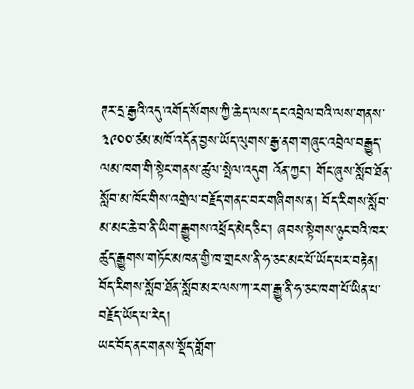ཊར་དྲ་རྒྱའི་འདུ་འགོད་སོགས་ཀྱི་ཆེད་ལས་དང་འབྲེལ་བའི་ལས་གནས་༣༩༠༠་ཙམ་མཁོ་འདོན་བྱས་ཡོད་ལུགས་རྒྱ་ནག་གཞུང་འབྲེལ་བརྒྱུད་ལམ་ཁག་གི་སྟེང་གནས་ཚུལ་སྤེལ་འདུག འོན་ཀྱང་། གོང་ཞུས་སློབ་ཐོན་སློབ་མ་ཁོང་གིས་འགྲེལ་བརྗོད་གནང་བར་གཞིགས་ན། བོད་རིགས་སློབ་མ་མང་ཆེ་བ་ནི་ཡིག་རྒྱུགས་འཕྲོད་མེད་ཅིང་། ཞབས་སྟེགས་ཉུང་བའི་ཁར་ཚུད་རྒྱུགས་གཏོང་མཁན་གྱི་ཁ་གྲངས་ནི་ཧ་ཅང་མང་པོ་ཡོད་པར་བརྟེན། བོད་རིགས་སློབ་ཐོན་སློབ་མར་ལས་ཀ་རག་རྒྱུ་ནི་ཧ་ཅང་ཁག་པོ་ཡིན་པ་བརྗོད་ཡོད་པ་རེད།
ཡང་བོད་ནང་གནས་སྡོད་གློག་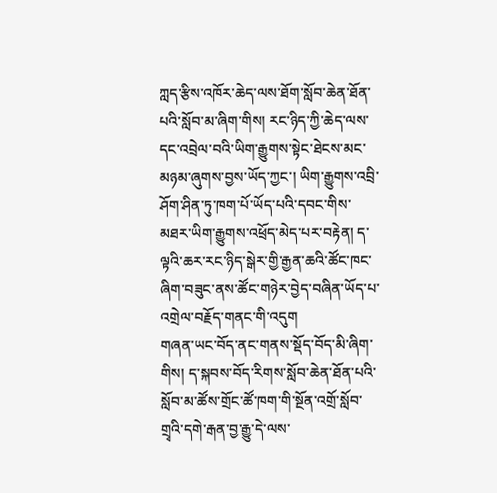ཀླད་རྩིས་འཁོར་ཆེད་ལས་ཐོག་སློབ་ཆེན་ཐོན་པའི་སློབ་མ་ཞིག་གིས། རང་ཉིད་ཀྱི་ཆེད་ལས་དང་འབྲེལ་བའི་ཡིག་རྒྱུགས་སྟེང་ཐེངས་མང་མཉམ་ཞུགས་བྱས་ཡོད་ཀྱང་། ཡིག་རྒྱུགས་འབྲི་ཤོག་ཤིན་ཏུ་ཁག་པོ་ཡོད་པའི་དབང་གིས་མཐར་ཡིག་རྒྱུགས་འཕྲོད་མེད་པར་བརྟེན། ད་ལྟའི་ཆར་རང་ཉིད་སྒེར་གྱི་རྒྱན་ཆའི་ཚོང་ཁང་ཞིག་བཟུང་ནས་ཚོང་གཉེར་བྱེད་བཞིན་ཡོད་པ་འགྲེལ་བརྗོད་གནང་གི་འདུག
གཞན་ཡང་བོད་ནང་གནས་སྡོད་བོད་མི་ཞིག་གིས། ད་སྐབས་བོད་རིགས་སློབ་ཆེན་ཐོན་པའི་སློབ་མ་ཚོས་གྲོང་ཚོ་ཁག་གི་སྔོན་འགྲོ་སློབ་གྲྭའི་དགེ་རྒན་བྱ་རྒྱུ་དེ་ལས་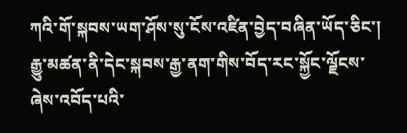ཀའི་གོ་སྐབས་ཡག་ཤོས་སུ་ངོས་འཛིན་བྱེད་བཞིན་ཡོད་ཅིང་། རྒྱུ་མཚན་ནི་དེང་སྐབས་རྒྱ་ནག་གིས་བོད་རང་སྐྱོང་ལྗོངས་ཞེས་འབོད་པའི་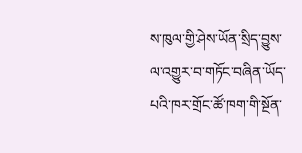ས་ཁུལ་གྱི་ཤེས་ཡོན་སྲིད་བྱུས་ལ་འགྱུར་བ་གཏོང་བཞིན་ཡོད་པའི་ཁར་གྲོང་ཚོ་ཁག་གི་སྔོན་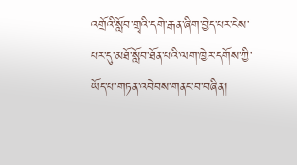འགྲོའི་སློབ་གྲྭའི་དགེ་རྒན་ཞིག་བྱེད་པར་ངེས་པར་དུ་མཐོ་སློབ་ཐོན་པའི་ལག་ཁྱེར་དགོས་ཀྱི་ཡོད་པ་གཏན་འབེབས་གནང་བ་བཞིན།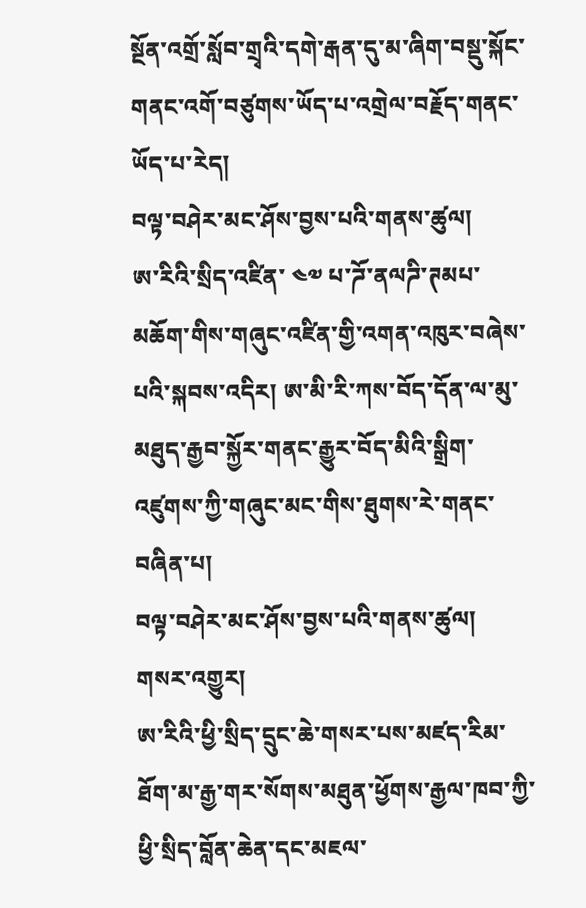སྔོན་འགྲོ་སློབ་གྲྭའི་དགེ་རྒན་དུ་མ་ཞིག་བསྡུ་སྐོང་གནང་འགོ་བཙུགས་ཡོད་པ་འགྲེལ་བརྗོད་གནང་ཡོད་པ་རེད།
བལྟ་བཤེར་མང་ཤོས་བྱས་པའི་གནས་ཚུལ།
ཨ་རིའི་སྲིད་འཛིན་ ༤༧ པ་ཌོ་ནལཌི་ཊམཔ་མཆོག་གིས་གཞུང་འཛིན་གྱི་འགན་འཁུར་བཞེས་པའི་སྐབས་འདིར། ཨ་མི་རི་ཀས་བོད་དོན་ལ་མུ་མཐུད་རྒྱབ་སྐྱོར་གནང་རྒྱུར་བོད་མིའི་སྒྲིག་འཛུགས་ཀྱི་གཞུང་མང་གིས་ཐུགས་རེ་གནང་བཞིན་པ།
བལྟ་བཤེར་མང་ཤོས་བྱས་པའི་གནས་ཚུལ།
གསར་འགྱུར།
ཨ་རིའི་ཕྱི་སྲིད་དྲུང་ཆེ་གསར་པས་མཛད་རིམ་ཐོག་མ་རྒྱ་གར་སོགས་མཐུན་ཕྱོགས་རྒྱལ་ཁབ་ཀྱི་ཕྱི་སྲིད་བློན་ཆེན་དང་མཇལ་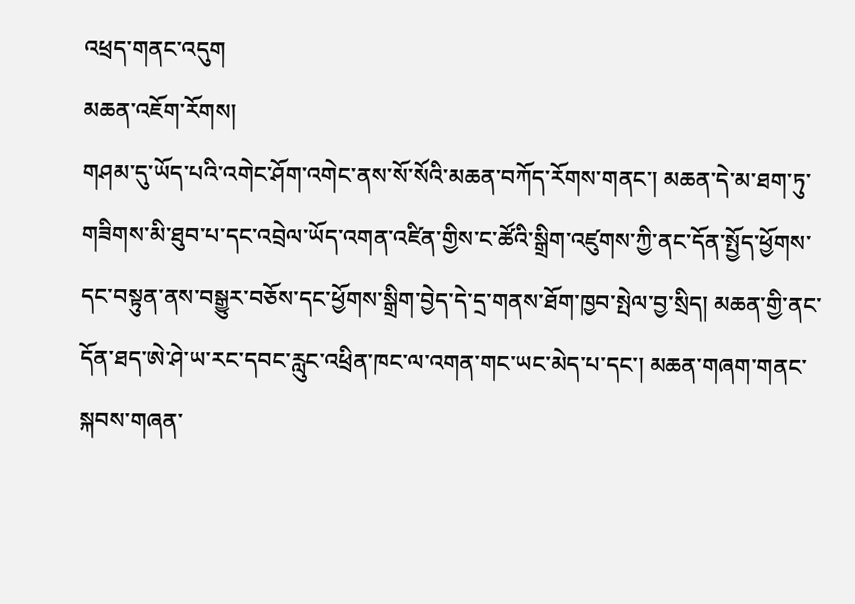འཕྲད་གནང་འདུག
མཆན་འཇོག་རོགས།
གཤམ་དུ་ཡོད་པའི་འགེང་ཤོག་འགེང་ནས་སོ་སོའི་མཆན་བཀོད་རོགས་གནང་། མཆན་དེ་མ་ཐག་ཏུ་གཟིགས་མི་ཐུབ་པ་དང་འབྲེལ་ཡོད་འགན་འཛིན་གྱིས་ང་ཚོའི་སྒྲིག་འཛུགས་ཀྱི་ནང་དོན་སྤྱོད་ཕྱོགས་དང་བསྟུན་ནས་བསྒྱུར་བཅོས་དང་ཕྱོགས་སྒྲིག་བྱེད་དེ་དྲ་གནས་ཐོག་ཁྱབ་སྤེལ་བྱ་སྲིད། མཆན་གྱི་ནང་དོན་ཐད་ཨེ་ཤེ་ཡ་རང་དབང་རླུང་འཕྲིན་ཁང་ལ་འགན་གང་ཡང་མེད་པ་དང་། མཆན་གཞག་གནང་སྐབས་གཞན་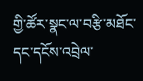གྱི་ཚོར་སྣང་ལ་བརྩི་མཐོང་དང་དངོས་འབྲེལ་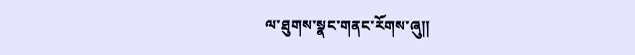ལ་ཐུགས་སྣང་གནང་རོགས་ཞུ༎